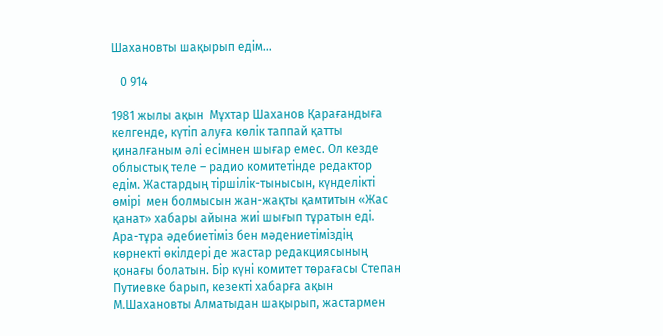Шахановты шақырып едім...

   0 914

1981 жылы ақын  Мұхтар Шаханов Қарағандыға келгенде, күтіп алуға көлік таппай қатты қиналғаным әлі есімнен шығар емес. Ол кезде облыстық теле – радио комитетінде редактор едім. Жастардың тіршілік-тынысын, күнделікті өмірі  мен болмысын жан-жақты қамтитын «Жас қанат» хабары айына жиі шығып тұратын еді. Ара-тұра әдебиетіміз бен мәдениетіміздің көрнекті өкілдері де жастар редакциясының қонағы болатын. Бір күні комитет төрағасы Степан Путиевке барып, кезекті хабарға ақын  М.Шахановты Алматыдан шақырып, жастармен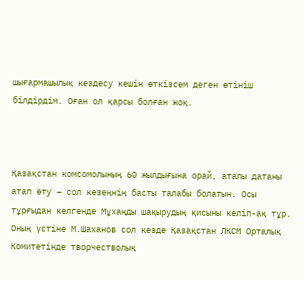шығармашылық кездесу кешін өткізсем деген өтініш білдірдім. Оған ол қарсы болған жоқ.



Қазақстан комсомолының 60 жылдығына орай, аталы датаны атап өту – сол кезеңнің басты талабы болатын. Осы тұрғыдан келгенде Мұхаңды шақырудың қисыны келіп-ақ тұр. Оның үстіне М.Шаханов сол кезде Қазақстан ЛКСМ Орталық Комитетінде творчестволық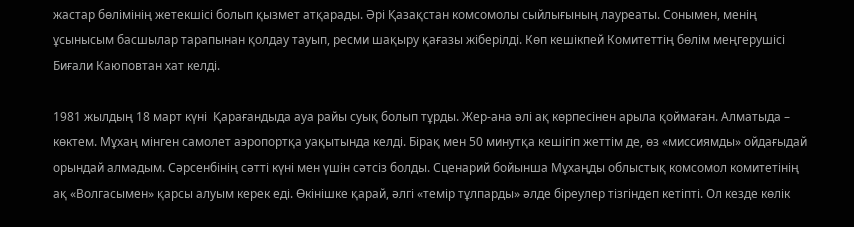жастар бөлімінің жетекшісі болып қызмет атқарады. Әрі Қазақстан комсомолы сыйлығының лауреаты. Сонымен, менің ұсынысым басшылар тарапынан қолдау тауып, ресми шақыру қағазы жіберілді. Көп кешікпей Комитеттің бөлім меңгерушісі Биғали Каюповтан хат келді.

1981 жылдың 18 март күні  Қарағандыда ауа райы суық болып тұрды. Жер-ана әлі ақ көрпесінен арыла қоймаған. Алматыда – көктем. Мұхаң мінген самолет аэропортқа уақытында келді. Бірақ мен 50 минутқа кешігіп жеттім де, өз «миссиямды» ойдағыдай орындай алмадым. Сәрсенбінің сәтті күні мен үшін сәтсіз болды. Сценарий бойынша Мұхаңды облыстық комсомол комитетінің ақ «Волгасымен» қарсы алуым керек еді. Өкінішке қарай, әлгі «темір тұлпарды» әлде біреулер тізгіндеп кетіпті. Ол кезде көлік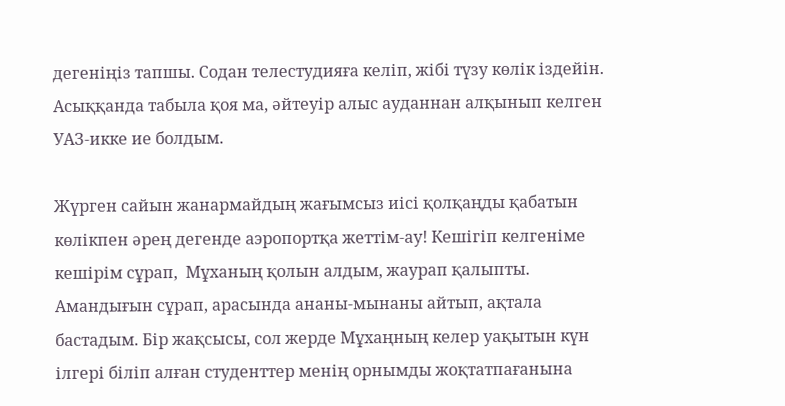дегеніңіз тапшы. Содан телестудияға келіп, жібі түзу көлік іздейін. Асыққанда табыла қоя ма, әйтеуір алыс ауданнан алқынып келген УАЗ-икке ие болдым.

Жүрген сайын жанармайдың жағымсыз иісі қолқаңды қабатын көлікпен әрең дегенде аэропортқа жеттім-ау! Кешігіп келгеніме кешірім сұрап,  Мұханың қолын алдым, жаурап қалыпты. Амандығын сұрап, арасында ананы-мынаны айтып, ақтала бастадым. Бір жақсысы, сол жерде Мұхаңның келер уақытын күн ілгері біліп алған студенттер менің орнымды жоқтатпағанына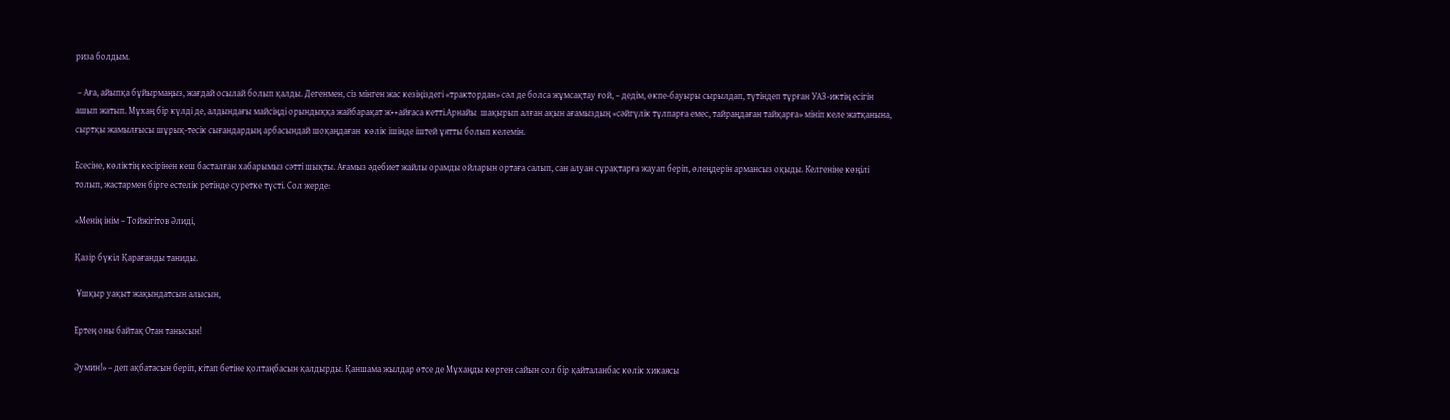риза болдым.

 – Аға, айыпқа бұйырмаңыз, жағдай осылай болып қалды. Дегенмен, сіз мінген жас кезіңіздегі «трактордан» сәл де болса жұмсақтау ғой, – дедім, өкпе-бауыры сырылдап, түтіндеп тұрған УАЗ-иктің есігін ашып жатып. Мұхаң бір күлді де, алдындағы майсіңді орындыққа жайбарақат ж++айғаса кетті.Арнайы  шақырып алған ақын ағамыздың «сәйгүлік тұлпарға емес, тайраңдаған тайқарға» мініп келе жатқанына, сыртқы жамылғысы шұрық-тесік сығандардың арбасындай шоқаңдаған  көлік ішінде іштей ұятты болып келемін.

Есесіне, көліктің кесірінен кеш басталған хабарымыз сәтті шықты. Ағамыз әдебиет жайлы орамды ойларын ортаға салып, сан алуан сұрақтарға жауап беріп, өлеңдерін армансыз оқыды. Келгеніне көңілі толып, жастармен бірге естелік ретінде суретке түсті. Сол жерде:

«Менің інім – Тойжігітов Әлиді,

Қазір бүкіл Қарағанды таниды.

 Ұшқыр уақыт жақындатсын алысын,

Ертең оны байтақ Отан танысын!

Әумин!» – деп ақбатасын беріп, кітап бетіне қолтаңбасын қалдырды. Қаншама жылдар өтсе де Мұхаңды көрген сайын сол бір қайталанбас көлік хикаясы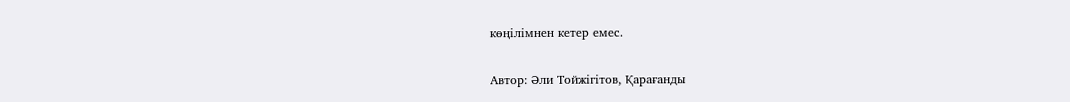көңілімнен кетер емес.

Автор: Әли Тойжігітов, Қарағанды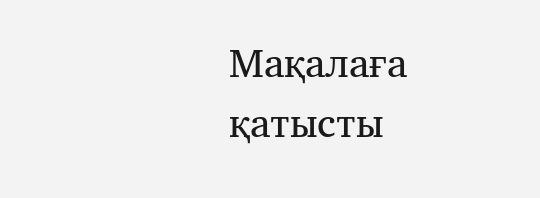Мақалаға қатысты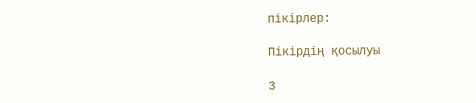пікірлер:

Пікірдің қосылуы

3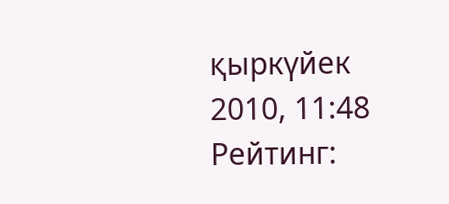қыркүйек 2010, 11:48
Рейтинг: